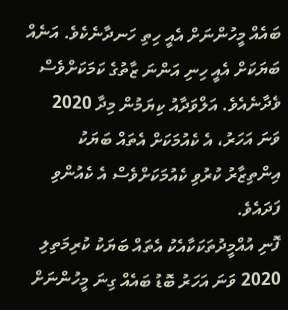ބައެއް މީހުންނަށް އެއީ ހިތި ހަނދާނެކެވެ. އަނެއް ބަޔަކަށް އެއީ ހިނި އަންނަ ޒާތުގެ ކަމަކަށްވެސް ވެދާނެއެވެ. އަލްވަދާއު ކިޔަމުން މިދާ 2020 ވަނަ އަހަރު، އެ ކެއުމަކަށް އެތައް ބަޔަކު އިންތިޒާރު ކުރުވި ކެއުމަކަށްވެސް އެ ކެއުންވި ފަދައެވެ.
ފޮނި އުއްމީދުތަކަކާއެކު އެތައް ބަޔަކު ކުރިމަތިލި 2020 ވަނަ އަހަރު ބޮޑު ބައެއް ގިނަ މީހުންނަށް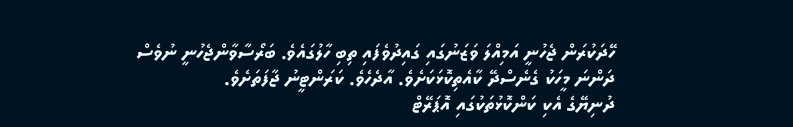ހޭދަކުރަން ޖެހުނީ އަމިއްލަ ވަޒަނުގައި ގައިދުވެފައި ތިބި ހާލުގައެވެ. ބަރޯސާވާންޖެހުނީ ނުވެސް ދަންނަ މީހަކު ގެނެސްދޭ ކާއެތިކޮޅަކަށެވެ. އާދެހެވެ. ކަރަންޓީނު ޖާފަތަށެވެ.
ދުނިޔޭގެ އެކި ކަންކޮޅުތަކުގައި އޮޕަރޭޓް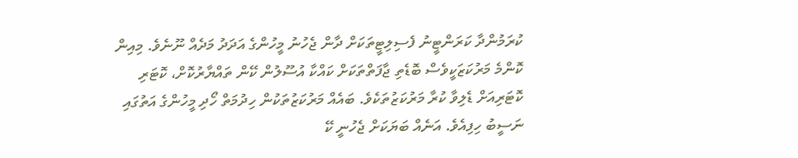ކުރަމުންދާ ކަރަންޓީނު ފެސިލިޓީތަކަށް ދާން ޖެހުނު މީހުންގެ އަދަދު މަދެއް ނޫނެވެ. މިއިން ކޮންމެ މަރުކަޒަކީވެސް ބޮޑެތި ޖާފަތްތަކަށް ކައްކާ އުސޫލުން ކޭން ތައްޔާރުކޮށް، ކޮޓަރި ކޮޓަރިއަށް ޑެލިވާ ކުރާ މަރުކަޒުތަކެވެ. ބައެއް މަރުކަޒުތަކުން ހިދުމަތް ހޯދި މީހުންގެ އަތުގައި ނަސީބު ހިފިއެވެ. އަނެއް ބަޔަކަށް ޖެހުނީ ކޭ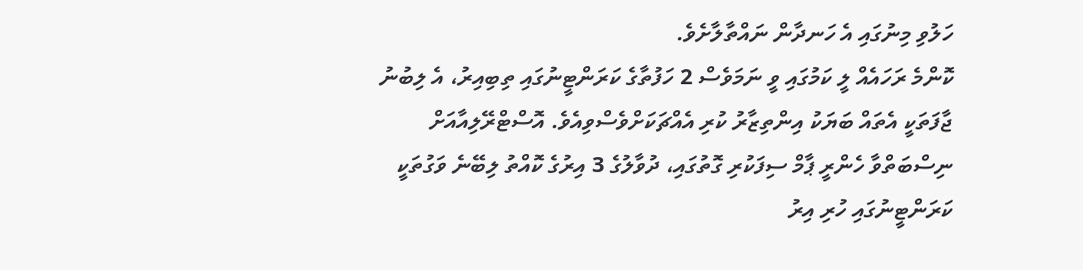ހަލުވި މިނުގައި އެ ހަނދާން ނައްތާލާށެވެ.
ކޮންމެ ރަހައެއް ލީ ކަމުގައި ވީ ނަމަވެސް 2 ހަފުތާގެ ކަރަންޓީނުގައި ތިބިއިރު، އެ ލިބުނު ޖާފަތަކީ އެތައް ބަޔަކު އިންތިޒާރު ކުރި އެއްޗަކަށްވެސްވިއެވެ. އޮސްޓްރޭލިއާއަށް ނިސްބަތްވާ ހެންރީ ޕާމް ސިފަކުރި ގޮތުގައި، ދުވާލުގެ 3 އިރުގެ ކޮއްތު ލިބޭނެ ވަގުތަކީ ކަރަންޓީނުގައި ހުރި އިރު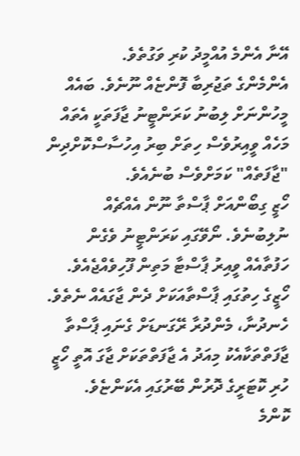އޭނާ އެންމެ އުއްމީދު ކުރި ވަގުތެވެ.
އެންމެންގެ ތަޖުރިބާ ފޮންޏެއް ނޫނެވެ. ބައެއް މީހުންނަށް ލިބުނު ކަރަންޓީނު ޖާފަތަކީ އެތައް މަހެއް ވީއިރުވެސް ހިތަށް ބިރު އިހުސާސްކޮށްދިން "ޖާފަތެއް" ކަމަށްވެސް ބުނެއެވެ.
ހޯޒީ ގިބޯންއަށް ޕާސްތާ ނޫން އެއްޗެއް ނުލިބުނެވެ. ނޯވޭގައި ކަރަންޓީނު ވެގެން ހަފުތާއެއް ވީއިރު ޕާސްޓާ މަތިން ފޫހިވެއްޖެއެވެ. ހޯޒީގެ ހިތުގައި ޕާސްތާއަކަށް ދެން ޖާގައެއް ނެތެވެ. ހެނދުނާ، މެންދުރާ ރޭގަނޑަށް ގެނައި ޕާސްތާ ޖާފަތްތަކާއެކު މިއަދު އެ ޖާފަތްތަކަށް ޖާގަ އޮތީ ހޯޒީ ހުރި ކޮޓަރީގެ ދޮރުން ބޭރުގައި އެކަންޏެވެ.
ކޮންމެ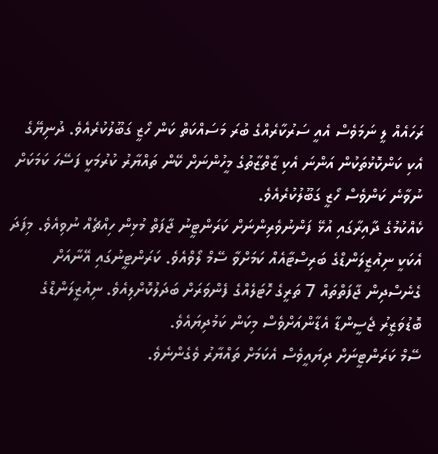ރަހައެއް ލީ ނަމަވެސް އެއީ ސަރުކާރެއްގެ ބުރަ މަސައްކަތް ކަން ހޯޒީ ގަބޫލުކުރެއެވެ. ދުނިޔޭގެ އެކި ކަންކޮޅުތަކުން އަންނަ އެކި ޒާތްޒާތުގެ މީހުންނަށް ކޭން ތައްޔާރު ކުރުމަކީ ފަސޭހަ ކަމަކަށް ނުވާނެ ކަންވެސް ހޯޒީ ގަބޫލުކުރެއެވެ.
ކެއްކުމުގެ ދާއިރާގައި އުޅޭ ފަންނުވެރިންނަށް ކަރަންޓީނު ޖާފަތް މުޅިން ހިއްޗެއް ނުވިއެވެ. މިފަދަ އެކަކީ ނިއުޒީލަންޑްގެ ބަރިސްޓާއެއް ކަމަށްވާ ސޭމް ލޯވްއެވެ. ކަރަންޓީނުގައި އޭނާއަށް ގެނެސްދިން ޖާފަތްތައް 7 ތަރީގެ ހޮޓަލެއްގެ ފެންވަރަށް ބަދަލުކޮށްލިއެވެ. ނިއުޒީލަންޑްގެ ބޮޑުވަޒީރު ޖެސީންޑާ އެޑާންއަށްވެސް މިކަން ކަމުދިޔައެވެ.
ސޭމް ކަރަންޓީނަށް ދިޔައީވެސް އެކަމަށް ތައްޔާރު ވެގެންނެވެ.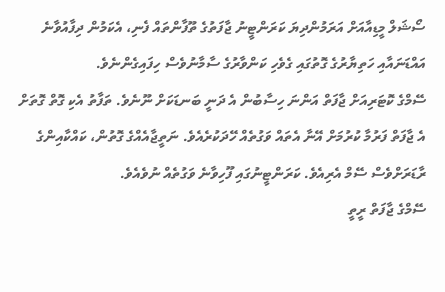ސޯޝަލް މީޑިއާއަށް އަރަމުންދިޔަ ކަރަންޓީނު ޖާފަތުގެ ތޫފާންތައް ފެނި، އެކަމުން ދިފާއުވާނެ އައްޑަނައާއި ހަތިޔާރުގެ ގޮތުގައި ގެވެހި ކަންވާރުގެ ސާމާނުވެސް ހިފައިގެންނެވެ.
ސޭމްގެ ކޮޓަރިއަށް ޖާފަތް އަންނަ ހިސާބުން އެ ދަނީ ބަނޑަކަށް ނޫނެވެ. ތަފާތު އެކި ގޮތް ގޮތަށް އެ ޖާފަތް ފަރުމާ ކުރުމަށް އޭނާ އެތައް ވަގުތެއް ހޭދަކުރެއެވެ. ނަތީޖާއެއްގެ ގޮތުން، ކައްކާއިންގެ ރާޑަރަށްވެސް ސޭމް އެރިއެވެ. ކަރަންޓީނުގައި ފޫހިވާނެ ވަގުތެއް ނުވެއެވެ.
ސޭމްގެ ޖާފަތް ރީތީ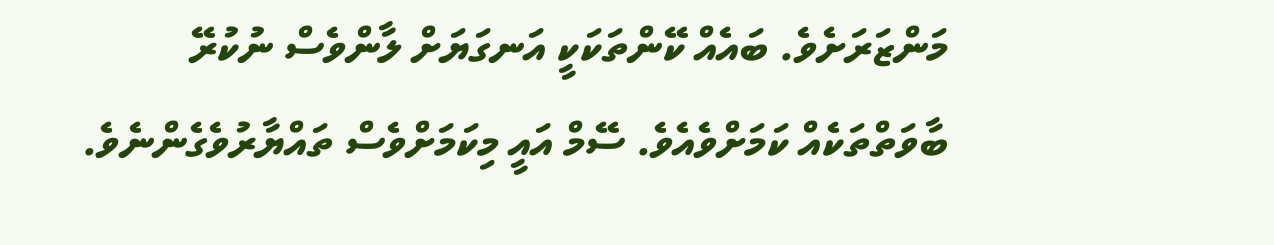މަންޒަރަށެވެ. ބައެއް ކޭންތަކަކީ އަނގަޔަށް ލާންވެސް ނުކުރޭ ބާވަތްތަކެއް ކަމަށްވެއެވެ. ސޭމް އައީ މިކަމަށްވެސް ތައްޔާރުވެގެންނެވެ.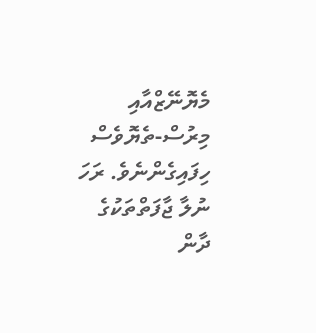މެޔޮނޭޒްއާއި މިރުސް-ތެޔޮވެސް ހިފައިގެންނެވެ. ރަހަ ނުލާ ޖާފަތްތަކުގެ ދާން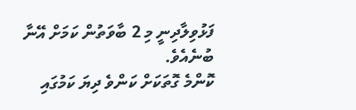ފަޅުވިލާދިނީ މި 2 ބާވަތުން ކަމަށް އޭނާ ބުނެއެވެ.
ކޮންމެ ގޮތަކަށް ކަންވެ ދިޔަ ކަމުގައި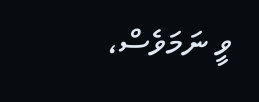ވީ ނަމަވެސް،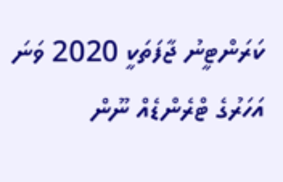ކަރަންޓީނު ޖާފަތަކީ 2020 ވަނަ އަހަރުގެ ޓްރެންޑެއް ނޫން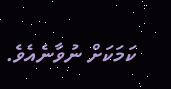ކަމަކަށް ނުވާނެއެވެ.